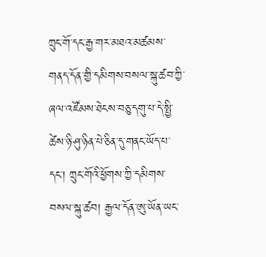ཀྲུང་གོ་དང་རྒྱ་གར་མཐའ་མཚམས་གནད་དོན་གྱི་དམིགས་བསལ་སྐུ་ཚབ་ཀྱི་ཞལ་འཛོམས་ཐེངས་བཅུ་དགུ་པ་དེ་སྤྱི་ཚེས་ཉི་ཤུ་ཉིན་པེ་ཅིན་དུ་གནང་ཡོད་པ་དང་། ཀྲུང་གོའི་ཕྱོགས་ཀྱི་དམིགས་བསལ་སྐུ་ཚབ། རྒྱལ་དོན་ཨུ་ཡོན་ཡང་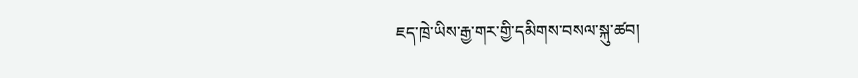ཇད་ཁྲེ་ཡིས་རྒྱ་གར་གྱི་དམིགས་བསལ་སྐུ་ཚབ།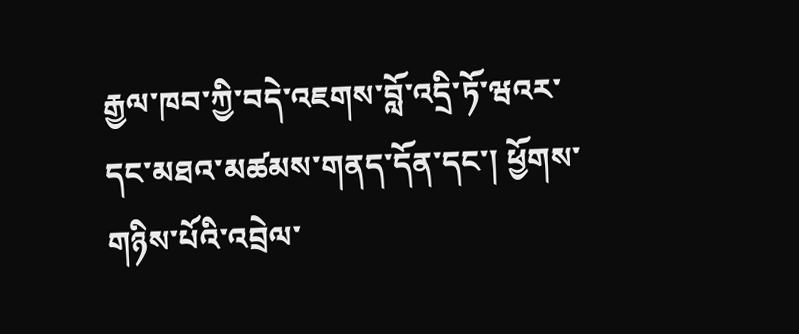རྒྱལ་ཁབ་ཀྱི་བདེ་འཇགས་བློ་འདྲི་ཏོ་ཝའར་དང་མཐའ་མཚམས་གནད་དོན་དང་། ཕྱོགས་གཉིས་པོའི་འབྲེལ་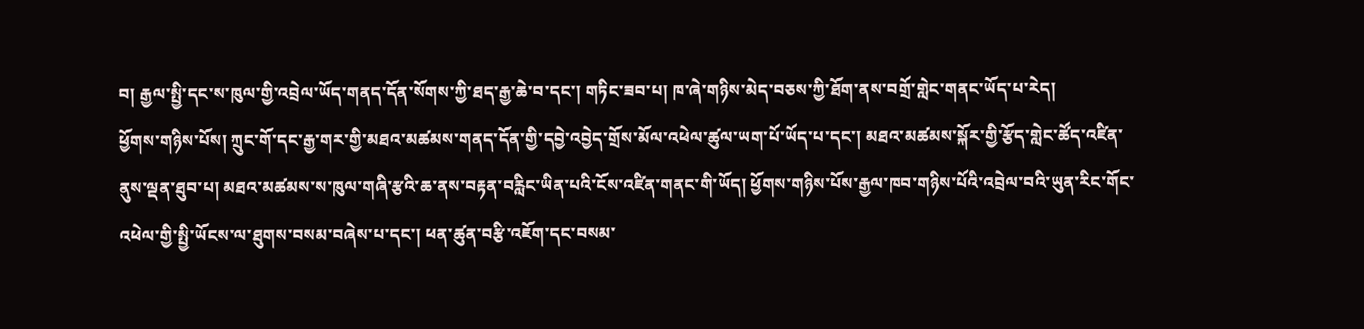བ། རྒྱལ་སྤྱི་དང་ས་ཁུལ་གྱི་འབྲེལ་ཡོད་གནད་དོན་སོགས་ཀྱི་ཐད་རྒྱ་ཆེ་བ་དང་། གཏིང་ཟབ་པ། ཁ་ཞེ་གཉིས་མེད་བཅས་ཀྱི་ཐོག་ནས་བགྲོ་གླེང་གནང་ཡོད་པ་རེད།
ཕྱོགས་གཉིས་པོས། ཀྲུང་གོ་དང་རྒྱ་གར་གྱི་མཐའ་མཚམས་གནད་དོན་གྱི་དབྱེ་འབྱེད་གྲོས་མོལ་འཕེལ་ཚུལ་ཡག་པོ་ཡོད་པ་དང་། མཐའ་མཚམས་སྐོར་གྱི་རྩོད་གླེང་ཚོད་འཛིན་ནུས་ལྡན་ཐུབ་པ། མཐའ་མཚམས་ས་ཁུལ་གཞི་རྩའི་ཆ་ནས་བརྟན་བརླིང་ཡིན་པའི་ངོས་འཛིན་གནང་གི་ཡོད། ཕྱོགས་གཉིས་པོས་རྒྱལ་ཁབ་གཉིས་པོའི་འབྲེལ་བའི་ཡུན་རིང་གོང་འཕེལ་གྱི་སྤྱི་ཡོངས་ལ་ཐུགས་བསམ་བཞེས་པ་དང་། ཕན་ཚུན་བརྩི་འཇོག་དང་བསམ་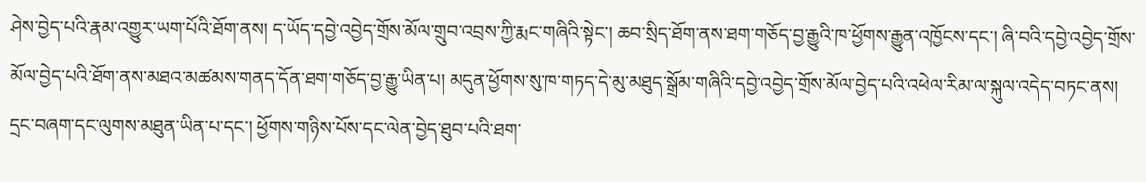ཤེས་བྱེད་པའི་རྣམ་འགྱུར་ཡག་པོའི་ཐོག་ནས། ད་ཡོད་དབྱེ་འབྱེད་གྲོས་མོལ་གྲུབ་འབྲས་ཀྱི་རྨང་གཞིའི་སྟེང་། ཆབ་སྲིད་ཐོག་ནས་ཐག་གཅོད་བྱ་རྒྱུའི་ཁ་ཕྱོགས་རྒྱུན་འཁྱོངས་དང་། ཞི་བའི་དབྱེ་འབྱེད་གྲོས་མོལ་བྱེད་པའི་ཐོག་ནས་མཐའ་མཚམས་གནད་དོན་ཐག་གཅོད་བྱ་རྒྱུ་ཡིན་པ། མདུན་ཕྱོགས་སུ་ཁ་གཏད་དེ་མུ་མཐུད་སྒྲོམ་གཞིའི་དབྱེ་འབྱེད་གྲོས་མོལ་བྱེད་པའི་འཕེལ་རིམ་ལ་སྐུལ་འདེད་བཏང་ནས། དྲང་བཞག་དང་ལུགས་མཐུན་ཡིན་པ་དང་། ཕྱོགས་གཉིས་པོས་དང་ལེན་བྱེད་ཐུབ་པའི་ཐག་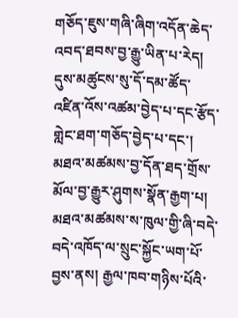གཅོད་ཇུས་གཞི་ཞིག་འདོན་ཆེད་འབད་ཐབས་བྱ་རྒྱུ་ཡིན་པ་རེད།
དུས་མཚུངས་སུ་དོ་དམ་ཚོད་འཛིན་འོས་འཚམ་བྱེད་པ་དང་རྩོད་གླེང་ཐག་གཅོད་བྱེད་པ་དང་། མཐའ་མཚམས་བྱ་དོན་ཐད་གྲོས་མོལ་བྱ་རྒྱུར་ཤུགས་སྣོན་རྒྱག་པ། མཐའ་མཚམས་ས་ཁུལ་གྱི་ཞི་བདེ་བདེ་འཁོད་ལ་སྲུང་སྐྱོང་ཡག་པོ་བྱས་ནས། རྒྱལ་ཁབ་གཉིས་པོའི་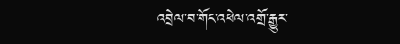འབྲེལ་བ་གོང་འཕེལ་འགྲོ་རྒྱུར་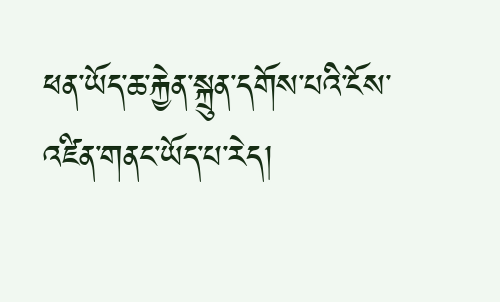ཕན་ཡོད་ཆ་རྐྱེན་སྐྲུན་དགོས་པའི་ངོས་འཛིན་གནང་ཡོད་པ་རེད།